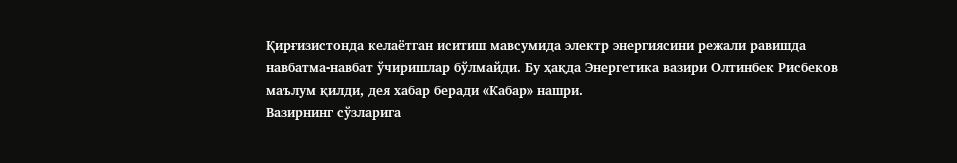Қирғизистонда келаётган иситиш мавсумида электр энергиясини режали равишда навбатма-навбат ўчиришлар бўлмайди. Бу ҳақда Энергетика вазири Олтинбек Рисбеков маълум қилди, дея хабар беради «Кабар» нашри.
Вазирнинг сўзларига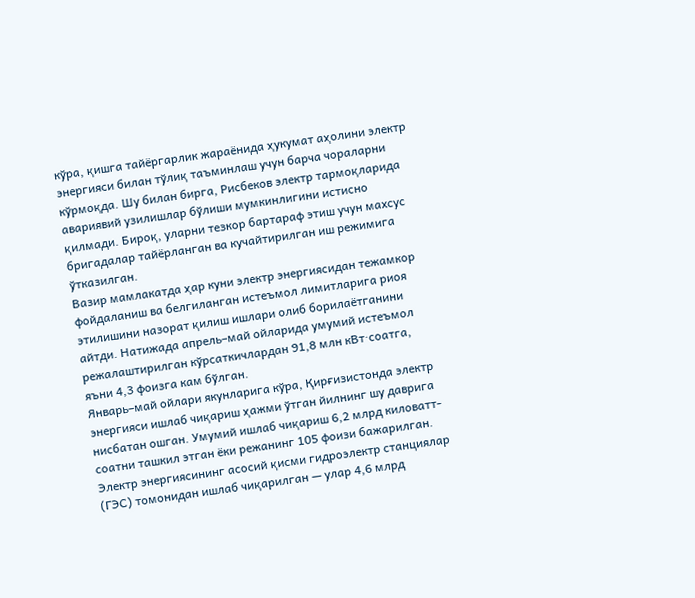кўра, қишга тайёргарлик жараёнида ҳукумат аҳолини электр энергияси билан тўлиқ таъминлаш учун барча чораларни кўрмоқда. Шу билан бирга, Рисбеков электр тармоқларида авариявий узилишлар бўлиши мумкинлигини истисно қилмади. Бироқ, уларни тезкор бартараф этиш учун махсус бригадалар тайёрланган ва кучайтирилган иш режимига ўтказилган.
Вазир мамлакатда ҳар куни электр энергиясидан тежамкор фойдаланиш ва белгиланган истеъмол лимитларига риоя этилишини назорат қилиш ишлари олиб борилаётганини айтди. Натижада апрель–май ойларида умумий истеъмол режалаштирилган кўрсаткичлардан 91,8 млн кВт·соатга, яъни 4,3 фоизга кам бўлган.
Январь–май ойлари якунларига кўра, Қирғизистонда электр энергияси ишлаб чиқариш ҳажми ўтган йилнинг шу даврига нисбатан ошган. Умумий ишлаб чиқариш 6,2 млрд киловатт-соатни ташкил этган ёки режанинг 105 фоизи бажарилган. Электр энергиясининг асосий қисми гидроэлектр станциялар (ГЭС) томонидан ишлаб чиқарилган — улар 4,6 млрд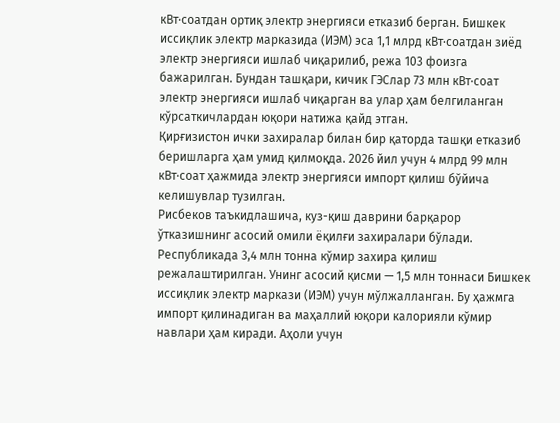кВт·соатдан ортиқ электр энергияси етказиб берган. Бишкек иссиқлик электр марказида (ИЭМ) эса 1,1 млрд кВт·соатдан зиёд электр энергияси ишлаб чиқарилиб, режа 103 фоизга бажарилган. Бундан ташқари, кичик ГЭСлар 73 млн кВт·соат электр энергияси ишлаб чиқарган ва улар ҳам белгиланган кўрсаткичлардан юқори натижа қайд этган.
Қирғизистон ички захиралар билан бир қаторда ташқи етказиб беришларга ҳам умид қилмоқда. 2026 йил учун 4 млрд 99 млн кВт·соат ҳажмида электр энергияси импорт қилиш бўйича келишувлар тузилган.
Рисбеков таъкидлашича, куз-қиш даврини барқарор ўтказишнинг асосий омили ёқилғи захиралари бўлади. Республикада 3,4 млн тонна кўмир захира қилиш режалаштирилган. Унинг асосий қисми — 1,5 млн тоннаси Бишкек иссиқлик электр маркази (ИЭМ) учун мўлжалланган. Бу ҳажмга импорт қилинадиган ва маҳаллий юқори калорияли кўмир навлари ҳам киради. Аҳоли учун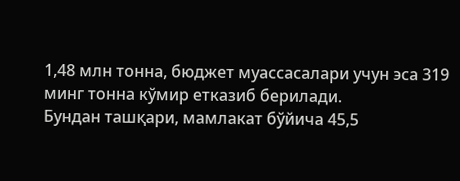1,48 млн тонна, бюджет муассасалари учун эса 319 минг тонна кўмир етказиб берилади.
Бундан ташқари, мамлакат бўйича 45,5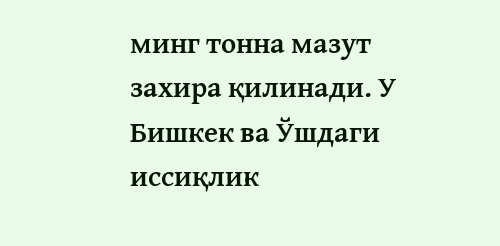минг тонна мазут захира қилинади. У Бишкек ва Ўшдаги иссиқлик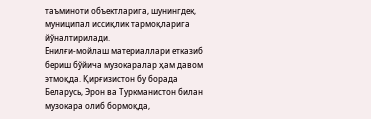таъминоти объектларига, шунингдек, муниципал иссиқлик тармоқларига йўналтирилади.
Ёнилғи-мойлаш материаллари етказиб бериш бўйича музокаралар ҳам давом этмоқда. Қирғизистон бу борада Беларусь, Эрон ва Туркманистон билан музокара олиб бормоқда,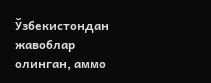Ўзбекистондан жавоблар олинган, аммо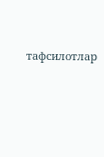тафсилотлар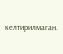келтирилмаган.